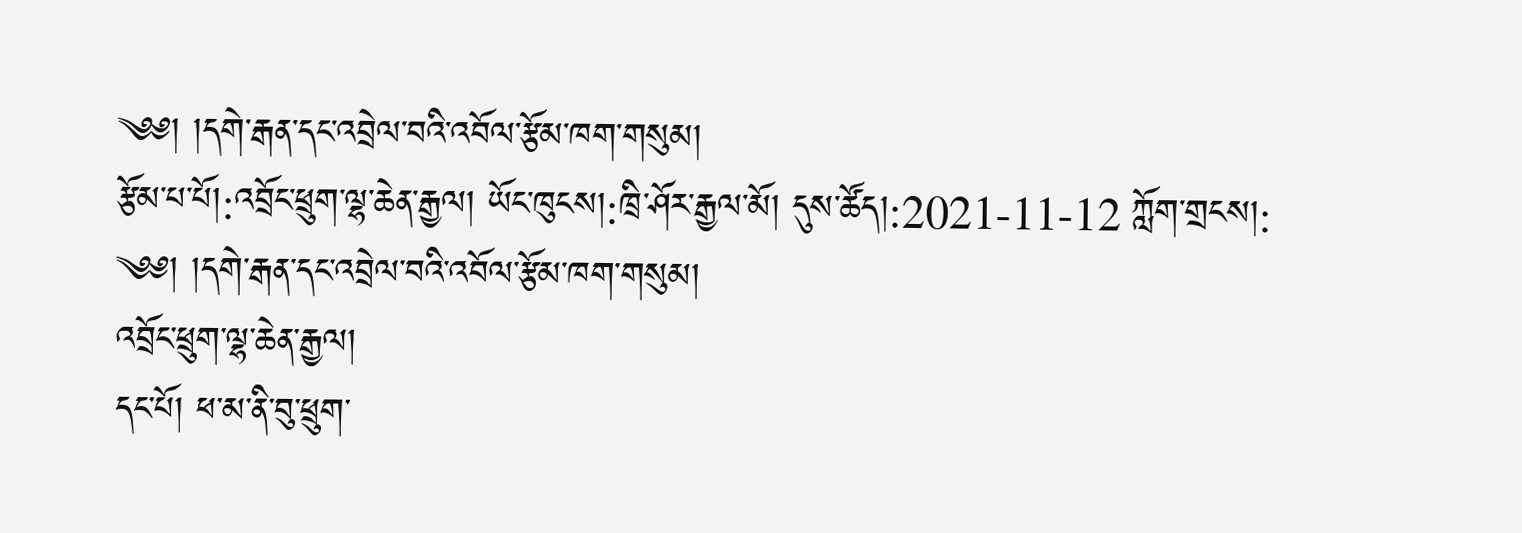༄༅། །དགེ་རྒན་དང་འབྲེལ་བའི་འབོལ་རྩོམ་ཁག་གསུམ།
རྩོམ་པ་པོ།:འབྲོང་ཕྲུག་ལྷ་ཆེན་རྒྱལ། ཡོང་ཁུངས།:ཁྲི་ཤོར་རྒྱལ་མོ། དུས་ཚོད།:2021-11-12 ཀློག་གྲངས།:
༄༅། །དགེ་རྒན་དང་འབྲེལ་བའི་འབོལ་རྩོམ་ཁག་གསུམ།
འབྲོང་ཕྲུག་ལྷ་ཆེན་རྒྱལ།
དང་པོ། ཕ་མ་ནི་བུ་ཕྲུག་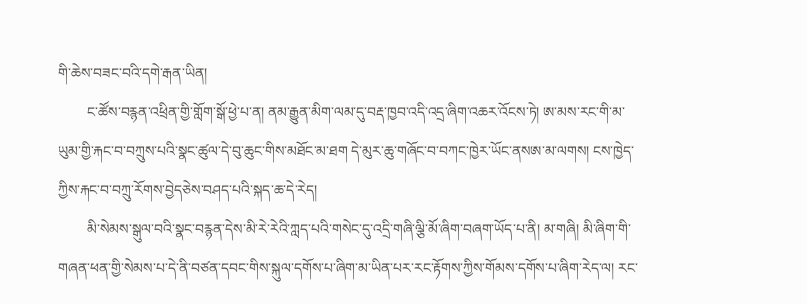གི་ཆེས་བཟང་བའི་དགེ་རྒན་ཡིན།
        ང་ཚོས་བརྙན་འཕྲིན་གྱི་གློག་སྒོ་ཕྱེ་པ་ན། ནམ་རྒྱུན་མིག་ལམ་དུ་བརྡ་ཁྱབ་འདི་འདྲ་ཞིག་འཆར་འོངས་ཏེ། ཨ་མས་རང་གི་མ་ཡུམ་གྱི་རྐང་བ་བཀྲུས་པའི་སྣང་ཚུལ་དེ་བུ་ཆུང་གིས་མཐོང་མ་ཐག དེ་མུར་ཆུ་གཞོང་བ་བཀང་ཁྱེར་ཡོང་ནསཨ་མ་ལགས། ངས་ཁྱེད་ཀྱིས་རྐང་བ་བཀྲུ་རོགས་བྱེདཅེས་བཤད་པའི་སྐད་ཆ་དེ་རེད།
        མི་སེམས་སྒུལ་བའི་སྣང་བརྙན་དེས་མི་རེ་རེའི་ཀླད་པའི་གསེང་དུ་འདྲི་གཞི་ལྕི་མོ་ཞིག་བཞག་ཡོད་པ་ནི། མ་གཞི། མི་ཞིག་གི་གཞན་ཕན་གྱི་སེམས་པ་དེ་ནི་བཙན་དབང་གིས་སྐུལ་དགོས་པ་ཞིག་མ་ཡིན་པར་རང་རྟོགས་ཀྱིས་གོམས་དགོས་པ་ཞིག་རེད་ལ། རང་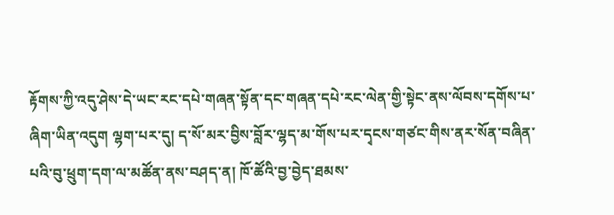རྟོགས་ཀྱི་འདུ་ཤེས་དེ་ཡང་རང་དཔེ་གཞན་སྟོན་དང་གཞན་དཔེ་རང་ལེན་གྱི་སྟེང་ནས་ལོབས་དགོས་པ་ཞིག་ཡིན་འདུག ལྷག་པར་དུ། ད་སོ་མར་བྱིས་བློར་ལྷད་མ་གོས་པར་དྭངས་གཙང་གིས་ནར་སོན་བཞིན་པའི་བུ་ཕྲུག་དག་ལ་མཚོན་ནས་བཤད་ན། ཁོ་ཚོའི་བྱ་བྱེད་ཐམས་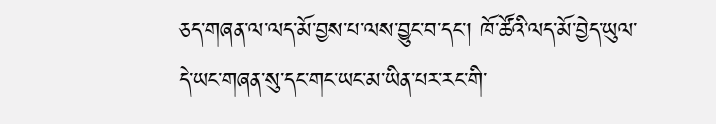ཅད་གཞན་ལ་ལད་མོ་བྱས་པ་ལས་བྱུང་བ་དང་། ཁོ་ཚོའི་ལད་མོ་བྱེད་ཡུལ་དེ་ཡང་གཞན་སུ་དང་གང་ཡང་མ་ཡིན་པར་རང་གི་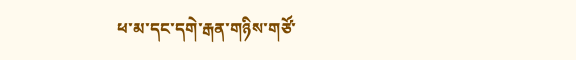ཕ་མ་དང་དགེ་རྒན་གཉིས་གཙོ་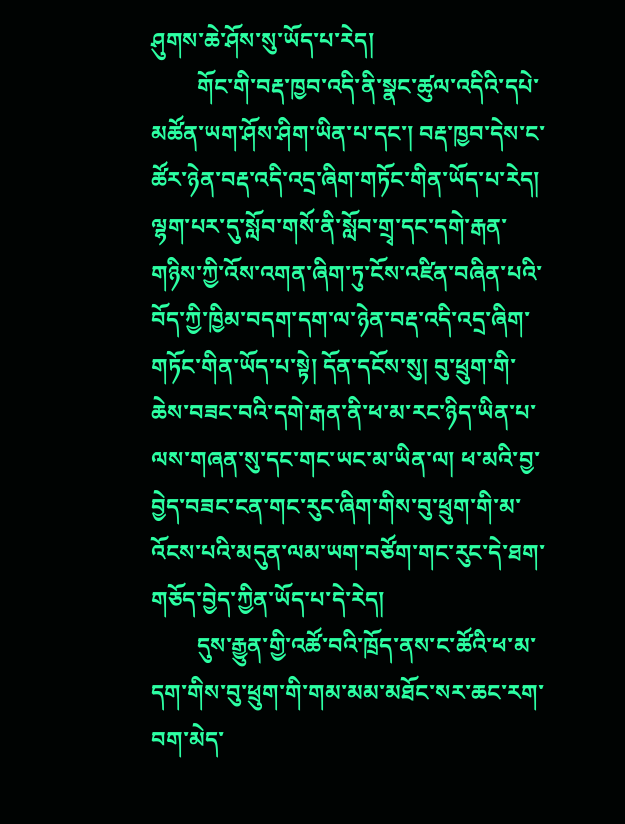ཤུགས་ཆེ་ཤོས་སུ་ཡོད་པ་རེད།
        གོང་གི་བརྡ་ཁྱབ་འདི་ནི་སྣང་ཚུལ་འདིའི་དཔེ་མཚོན་ཡག་ཤོས་ཤིག་ཡིན་པ་དང་། བརྡ་ཁྱབ་དེས་ང་ཚོར་ཉེན་བརྡ་འདི་འདྲ་ཞིག་གཏོང་གིན་ཡོད་པ་རེད། ལྷག་པར་དུ་སློབ་གསོ་ནི་སློབ་གྲྭ་དང་དགེ་རྒན་གཉིས་ཀྱི་འོས་འགན་ཞིག་ཏུ་ངོས་འཛིན་བཞིན་པའི་བོད་ཀྱི་ཁྱིམ་བདག་དག་ལ་ཉེན་བརྡ་འདི་འདྲ་ཞིག་གཏོང་གིན་ཡོད་པ་སྟེ། དོན་དངོས་སུ། བུ་ཕྲུག་གི་ཆེས་བཟང་བའི་དགེ་རྒན་ནི་ཕ་མ་རང་ཉིད་ཡིན་པ་ལས་གཞན་སུ་དང་གང་ཡང་མ་ཡིན་ལ། ཕ་མའི་བྱ་བྱེད་བཟང་ངན་གང་རུང་ཞིག་གིས་བུ་ཕྲུག་གི་མ་འོངས་པའི་མདུན་ལམ་ཡག་བཙོག་གང་རུང་དེ་ཐག་གཅོད་བྱེད་ཀྱིན་ཡོད་པ་དེ་རེད།
        དུས་རྒྱུན་གྱི་འཚོ་བའི་ཁྲོད་ནས་ང་ཚོའི་ཕ་མ་དག་གིས་བུ་ཕྲུག་གི་གམ་མམ་མཐོང་སར་ཆང་རག་བག་མེད་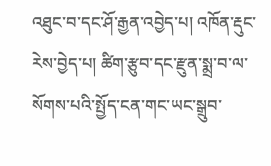འཐུང་བ་དང་ཤོ་རྒྱན་འབྱེད་པ། འཁོན་རྡུང་རེས་བྱེད་པ། ཚིག་རྩུབ་དང་རྫུན་སྨྲ་བ་ལ་སོགས་པའི་སྤྱོད་ངན་གང་ཡང་སྒྲུབ་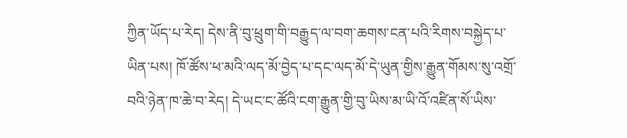ཀྱིན་ཡོད་པ་རེད། དེས་ནི་བུ་ཕྲུག་གི་བརྒྱུད་ལ་བག་ཆགས་ངན་པའི་རིགས་བསྐྱེད་པ་ཡིན་པས། ཁོ་ཚོས་ཕ་མའི་ལད་མོ་བྱེད་པ་དང་ལད་མོ་དེ་ཡུན་གྱིས་རྒྱུན་གོམས་སུ་འགྲོ་བའི་ཉེན་ཁ་ཆེ་བ་རེད། དེ་ཡང་ང་ཚོའི་ངག་རྒྱུན་གྱི་བུ་ཡིས་མ་ཡི་འོ་འཛིན་སོ་ཡིས་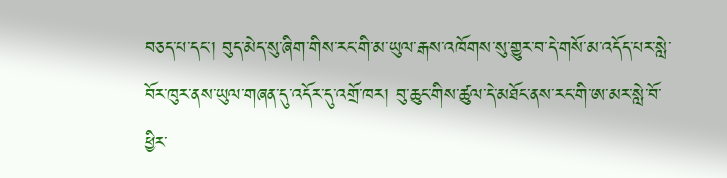བཅད་པ་དང་། བུད་མེད་སུ་ཞིག་གིས་རང་གི་མ་ཡུལ་རྒས་འཁོགས་སུ་གྱུར་བ་དེ་གསོ་མ་འདོད་པར་སླེ་བོར་ཁུར་ནས་ཡུལ་གཞན་དུ་འདོར་དུ་འགྲོ་ཁར། བུ་ཆུང་གིས་ཚུལ་དེ་མཐོང་ནས་རང་གི་ཨ་མར་སླེ་བོ་ཕྱིར་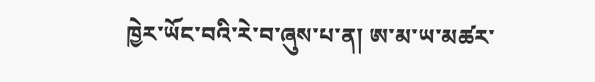ཁྱེར་ཡོང་བའི་རེ་བ་ཞུས་པ་ན། ཨ་མ་ཡ་མཚར་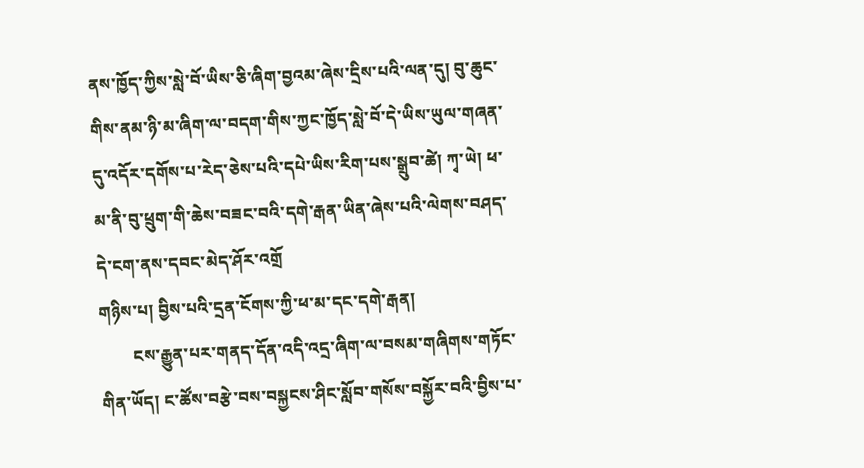ནས་ཁྱོད་ཀྱིས་སླེ་བོ་ཡིས་ཅི་ཞིག་བྱའམ་ཞེས་དྲིས་པའི་ལན་དུ། བུ་ཆུང་གིས་ནམ་ཉི་མ་ཞིག་ལ་བདག་གིས་ཀྱང་ཁྱོད་སླེ་བོ་དེ་ཡིས་ཡུལ་གཞན་དུ་འདོར་དགོས་པ་རེད་ཅེས་པའི་དཔེ་ཡིས་རིག་པས་སྒྲུབ་ཚེ། ཀྭ་ཡེ། ཕ་མ་ནི་བུ་ཕྲུག་གི་ཆེས་བཟང་བའི་དགེ་རྒན་ཡིན་ཞེས་པའི་ལེགས་བཤད་དེ་ངག་ནས་དབང་མེད་ཤོར་འགྲོ
གཉིས་པ། བྱིས་པའི་དྲན་ངོགས་ཀྱི་ཕ་མ་དང་དགེ་རྒན།
        ངས་རྒྱུན་པར་གནད་དོན་འདི་འདྲ་ཞིག་ལ་བསམ་གཞིགས་གཏོང་གིན་ཡོད། ང་ཚོས་བརྩེ་བས་བསྐྱངས་ཤིང་སློབ་གསོས་བསྐྱོར་བའི་བྱིས་པ་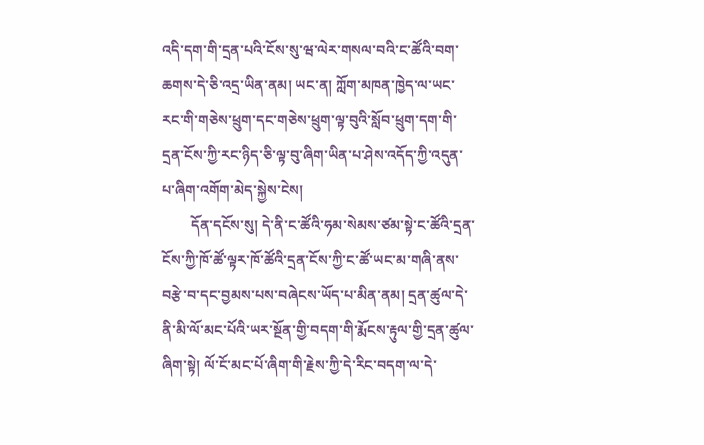འདི་དག་གི་དྲན་པའི་ངོས་སུ་ཝ་ལེར་གསལ་བའི་ང་ཚོའི་བག་ཆགས་དེ་ཅི་འདྲ་ཡིན་ནམ། ཡང་ན། ཀློག་མཁན་ཁྱེད་ལ་ཡང་རང་གི་གཅེས་ཕྲུག་དང་གཅེས་ཕྲུག་ལྟ་བུའི་སློབ་ཕྲུག་དག་གི་དྲན་ངོས་ཀྱི་རང་ཉིད་ཅི་ལྟ་བུ་ཞིག་ཡིན་པ་ཤེས་འདོད་ཀྱི་འདུན་པ་ཞིག་འགོག་མེད་སྐྱེས་ངེས།
        དོན་དངོས་སུ། དེ་ནི་ང་ཚོའི་ཧམ་སེམས་ཙམ་སྟེ་ང་ཚོའི་དྲན་ངོས་ཀྱི་ཁོ་ཚོ་ལྟར་ཁོ་ཚོའི་དྲན་ངོས་ཀྱི་ང་ཚོ་ཡང་མ་གཞི་ནས་བརྩེ་བ་དང་བྱམས་པས་བཞེངས་ཡོད་པ་མིན་ནམ། དྲན་ཚུལ་དེ་ནི་མི་ལོ་མང་པོའི་ཡར་སྔོན་གྱི་བདག་གི་རྨོངས་རྟུལ་གྱི་དྲན་ཚུལ་ཞིག་སྟེ། ལོ་ངོ་མང་པོ་ཞིག་གི་རྗེས་ཀྱི་དེ་རིང་བདག་ལ་དེ་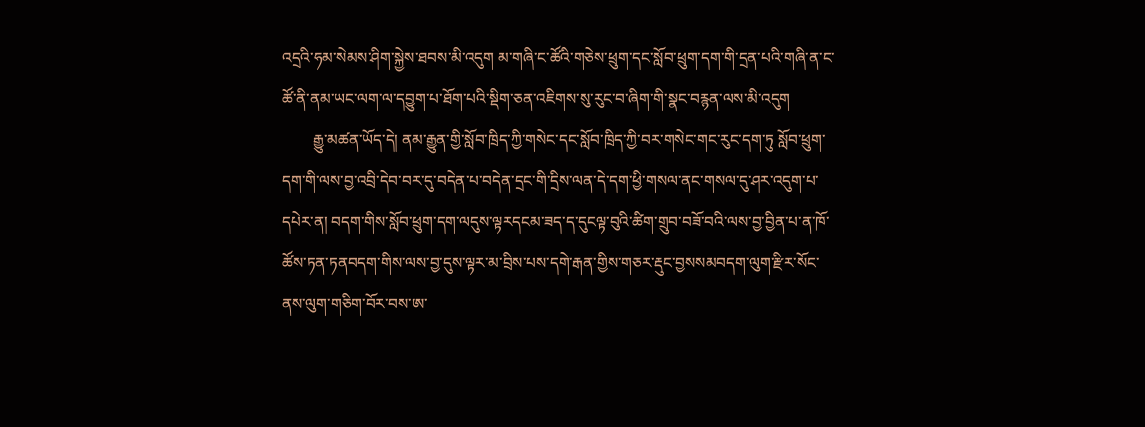འདྲའི་ཧམ་སེམས་ཤིག་སྐྱེས་ཐབས་མི་འདུག མ་གཞི་ང་ཚོའི་གཅེས་ཕྲུག་དང་སློབ་ཕྲུག་དག་གི་དྲན་པའི་གཞི་ན་ང་ཚོ་ནི་ནམ་ཡང་ལག་ལ་དབྱུག་པ་ཐོག་པའི་སྡིག་ཅན་འཇིགས་སུ་རུང་བ་ཞིག་གི་སྣང་བརྙན་ལས་མི་འདུག
        རྒྱུ་མཚན་ཡོད་དེ། ནམ་རྒྱུན་གྱི་སློབ་ཁྲིད་ཀྱི་གསེང་དང་སློབ་ཁྲིད་ཀྱི་བར་གསེང་གང་རུང་དག་ཏུ སློབ་ཕྲུག་དག་གི་ལས་བྱ་འབྲི་དེབ་བར་དུ་བདེན་པ་བདེན་དྲང་གི་དྲིས་ལན་དེ་དག་ཕྱི་གསལ་ནང་གསལ་དུ་ཤར་འདུག་པ་དཔེར་ན། བདག་གིས་སློབ་ཕྲུག་དག་ལདུས་ལྟརདངམ་ཟད་ད་དུངལྟ་བུའི་ཚིག་གྲུབ་བཟོ་བའི་ལས་བྱ་བྱིན་པ་ན་ཁོ་ཚོས་ཏན་ཏནབདག་གིས་ལས་བྱ་དུས་ལྟར་མ་བྲིས་པས་དགེ་རྒན་གྱིས་གཅར་རྡུང་བྱསསམབདག་ལུག་རྫིར་སོང་ནས་ལུག་གཅིག་བོར་བས་ཨ་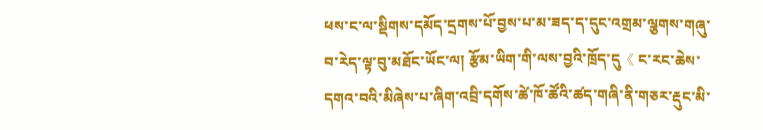ཕས་ང་ལ་སྡིགས་དམོད་དྲགས་པོ་བྱས་པ་མ་ཟད་ད་དུང་འགྲམ་ལྕགས་གཞུ་བ་རེད་ལྟ་བུ་མཐོང་ཡོང་ལ། རྩོམ་ཡིག་གི་ལས་བྱའི་ཁྲོད་དུ《 ང་རང་ཆེས་དགའ་བའི་མིཞེས་པ་ཞིག་འབྲི་དགོས་ཚེ་ཁོ་ཚོའི་ཚད་གཞི་ནི་གཅར་རྡུང་མི་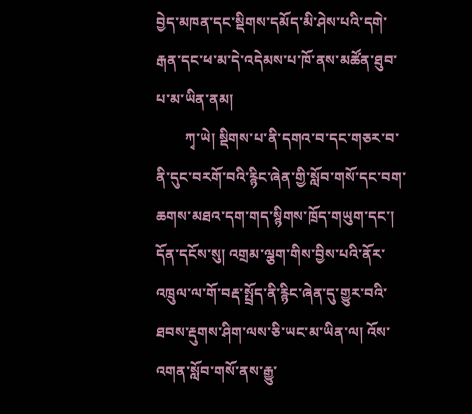བྱེད་མཁན་དང་སྡིགས་དམོད་མི་ཤེས་པའི་དགེ་རྒན་དང་ཕ་མ་དེ་འདེམས་པ་ཁོ་ནས་མཚོན་ཐུབ་པ་མ་ཡིན་ནམ།
        ཀྭ་ཡེ། སྡིགས་པ་ནི་དགའ་བ་དང་གཅར་བ་ནི་དུང་བརགོ་བའི་རྙིང་ཞེན་གྱི་སློབ་གསོ་དང་བག་ཆགས་མཐའ་དག་གད་སྙིགས་ཁྲོད་གཡུག་དང་། དོན་དངོས་སུ། འགྲམ་ལྕག་གིས་བྱིས་པའི་ནོར་འཁྲུལ་ལ་གོ་བརྡ་སྤྲོད་ནི་རྙིང་ཞེན་དུ་གྱུར་བའི་ཐབས་རྡུགས་ཤིག་ལས་ཅི་ཡང་མ་ཡིན་ལ། འོས་འགན་སློབ་གསོ་ནས་རྒྱུ་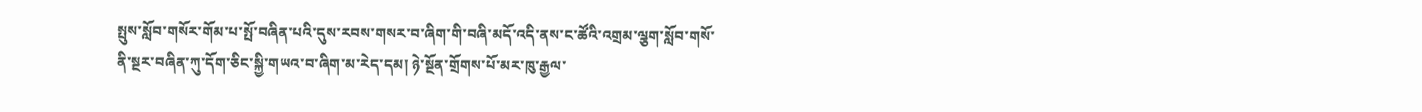སྤུས་སློབ་གསོར་གོམ་པ་སྤོ་བཞིན་པའི་དུས་རབས་གསར་བ་ཞིག་གི་བཞི་མདོ་འདི་ནས་ང་ཚོའི་འགྲམ་ལྕག་སློབ་གསོ་ནི་སྔར་བཞིན་ཀུ་དོག་ཅིང་སྐྱི་གཡའ་བ་ཞིག་མ་རེད་དམ། ཉེ་སྔོན་གྲོགས་པོ་མར་ཁུ་རྒྱལ་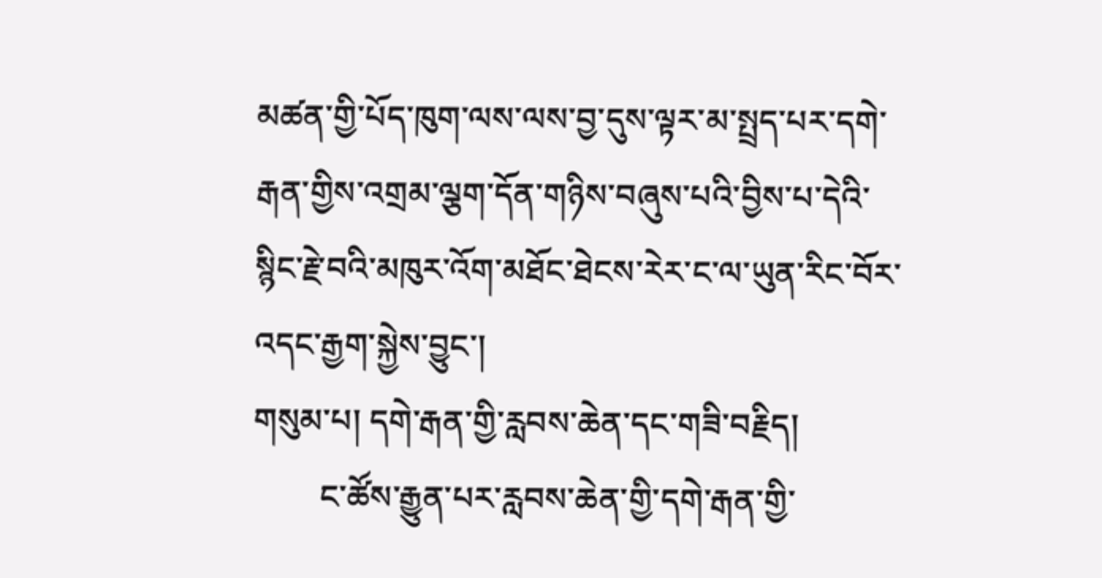མཚན་གྱི་པོད་ཁུག་ལས་ལས་བྱ་དུས་ལྟར་མ་སྤྲད་པར་དགེ་རྒན་གྱིས་འགྲམ་ལྕག་དོན་གཉིས་བཞུས་པའི་བྱིས་པ་དེའི་སྙིང་རྗེ་བའི་མཁུར་འོག་མཐོང་ཐེངས་རེར་ང་ལ་ཡུན་རིང་བོར་འདང་རྒྱག་སྐྱེས་བྱུང་།
གསུམ་པ། དགེ་རྒན་གྱི་རླབས་ཆེན་དང་གཟི་བརྗིད།
        ང་ཚོས་རྒྱུན་པར་རླབས་ཆེན་གྱི་དགེ་རྒན་གྱི་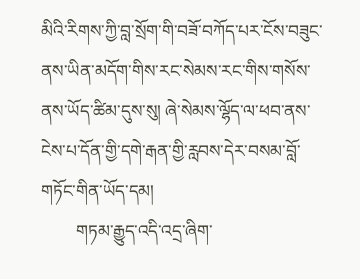མིའི་རིགས་ཀྱི་བླ་སྲོག་གི་བཟོ་བཀོད་པར་ངོས་བཟུང་ནས་ཡིན་མདོག་གིས་རང་སེམས་རང་གིས་གསོས་ནས་ཡོད་ཚིམ་དུས་སུ། ཞེ་སེམས་ལྷོད་ལ་ཕབ་ནས་ངེས་པ་དོན་གྱི་དགེ་རྒན་གྱི་རླབས་དེར་བསམ་བློ་གཏོང་གིན་ཡོད་དམ།
        གཏམ་རྒྱུད་འདི་འདྲ་ཞིག་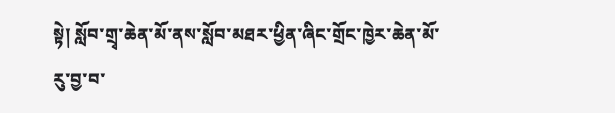སྟེ། སློབ་གྲྭ་ཆེན་མོ་ནས་སློབ་མཐར་ཕྱིན་ཞིང་གྲོང་ཁྱེར་ཆེན་མོ་རུ་བྱ་བ་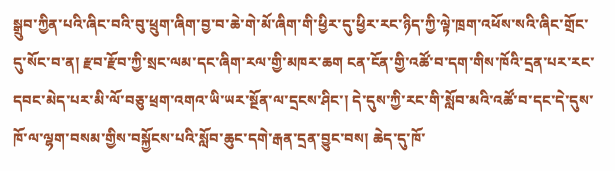སྒྲུབ་ཀྱིན་པའི་ཞིང་བའི་བུ་ཕྲུག་ཞིག་བྱ་བ་ཆེ་གེ་མོ་ཞིག་གི་ཕྱིར་དུ་ཕྱིར་རང་ཉིད་ཀྱི་ལྟེ་ཁྲག་འཕོས་སའི་ཞིང་གྲོང་དུ་སོང་བ་ན། རྫབ་རྫོབ་ཀྱི་སྲང་ལམ་དང་ཞིག་རལ་གྱི་མཁར་ཆག ངན་ངོན་གྱི་འཚོ་བ་དག་གིས་ཁོའི་དྲན་པར་རང་དབང་མེད་པར་མི་ལོ་བཅུ་ཕྲག་འགའ་ཡི་ཡར་སྔོན་ལ་དྲངས་ཤིང་། དེ་དུས་ཀྱི་རང་གི་སློབ་མའི་འཚོ་བ་དང་དེ་དུས་ཁོ་ལ་ལྷག་བསམ་གྱིས་བསྐྱོངས་པའི་སློབ་ཆུང་དགེ་རྒན་དྲན་བྱུང་བས། ཆེད་དུ་ཁོ་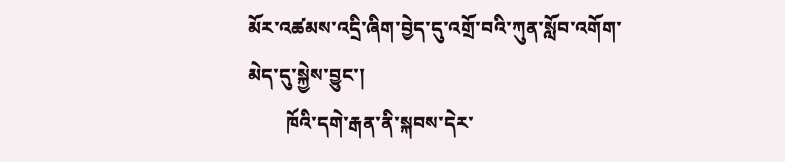མོར་འཚམས་འདྲི་ཞིག་བྱེད་དུ་འགྲོ་བའི་ཀུན་སློབ་འགོག་མེད་དུ་སྐྱེས་བྱུང་།
        ཁོའི་དགེ་རྒན་ནི་སྐབས་དེར་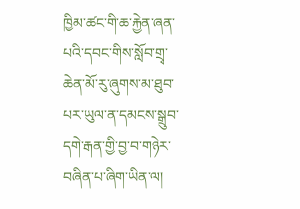ཁྱིམ་ཚང་གི་ཆ་རྐྱེན་ཞན་པའི་དབང་གིས་སློབ་གྲྭ་ཆེན་མོ་རུ་ཞུགས་མ་ཐུབ་པར་ཡུལ་ན་དམངས་སྒྲུབ་དགེ་རྒན་གྱི་བྱ་བ་གཉེར་བཞིན་པ་ཞིག་ཡིན་ལ།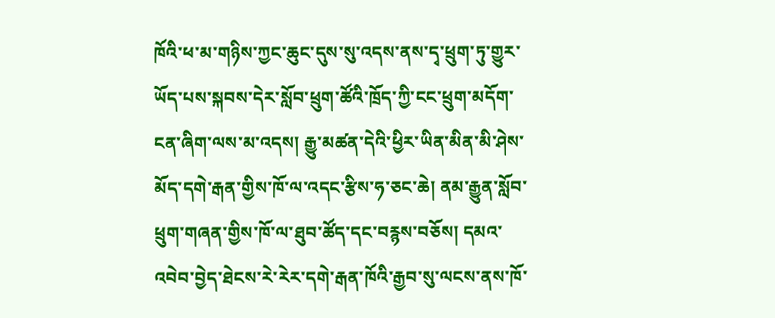ཁོའི་ཕ་མ་གཉིས་ཀྱང་ཆུང་དུས་སུ་འདས་ནས་དྭ་ཕྲུག་ཏུ་གྱུར་ཡོད་པས་སྐབས་དེར་སློབ་ཕྲུག་ཚོའི་ཁྲོད་ཀྱི་ངང་ཕྲུག་མདོག་ངན་ཞིག་ལས་མ་འདས། རྒྱུ་མཚན་དེའི་ཕྱིར་ཡིན་མིན་མི་ཤེས་མོད་དགེ་རྒན་གྱིས་ཁོ་ལ་འདང་རྩིས་ཧ་ཅང་ཆེ། ནམ་རྒྱུན་སློབ་ཕྲུག་གཞན་གྱིས་ཁོ་ལ་ཐུབ་ཚོད་དང་བརྙས་བཅོས། དམའ་འབེབ་བྱེད་ཐེངས་རེ་རེར་དགེ་རྒན་ཁོའི་རྒྱབ་སུ་ལངས་ནས་ཁོ་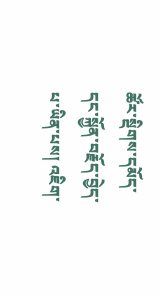ཚོར་སྡིགས་དམོད་དང་སྐྱོན་བརྗོད་བྱེད་པ་ཡིན་པས། འཇིག་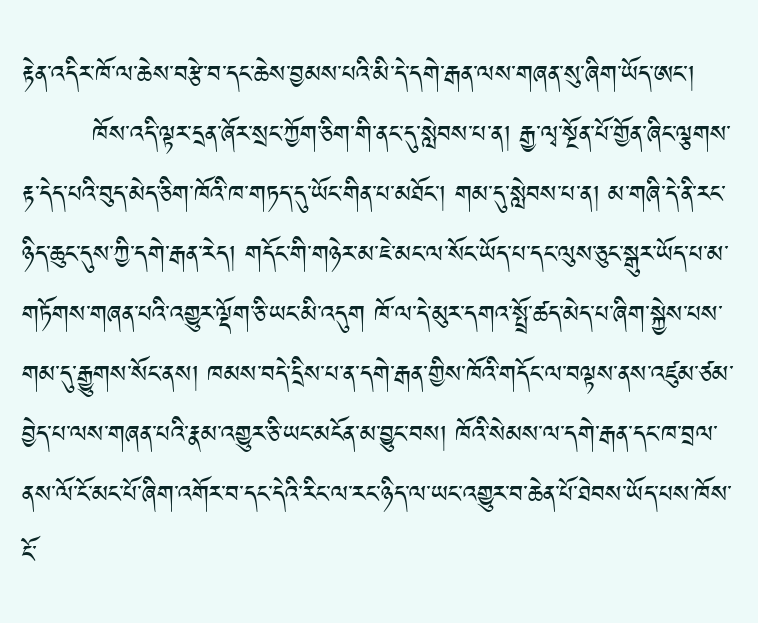རྟེན་འདིར་ཁོ་ལ་ཆེས་བརྩེ་བ་དང་ཆེས་བྱམས་པའི་མི་དེ་དགེ་རྒན་ལས་གཞན་སུ་ཞིག་ཡོད་ཨང་།
        ཁོས་འདི་ལྟར་དྲན་ཞོར་སྲང་ཀྱོག་ཅིག་གི་ནང་དུ་སླེབས་པ་ན། རྒྱ་ལྭ་སྔོན་པོ་གྱོན་ཞིང་ལྕགས་རྟ་དེད་པའི་བུད་མེད་ཅིག་ཁོའི་ཁ་གཏད་དུ་ཡོང་གིན་པ་མཐོང་། གམ་དུ་སླེབས་པ་ན། མ་གཞི་དེ་ནི་རང་ཉིད་ཆུང་དུས་ཀྱི་དགེ་རྒན་རེད། གདོང་གི་གཉེར་མ་ཇེ་མང་ལ་སོང་ཡོད་པ་དང་ལུས་ཅུང་སྒུར་ཡོད་པ་མ་གཏོགས་གཞན་པའི་འགྱུར་ལྡོག་ཅི་ཡང་མི་འདུག ཁོ་ལ་དེ་མུར་དགའ་སྤྲོ་ཚད་མེད་པ་ཞིག་སྐྱེས་པས་གམ་དུ་རྒྱུགས་སོང་ནས། ཁམས་བདེ་དྲིས་པ་ན་དགེ་རྒན་གྱིས་ཁོའི་གདོང་ལ་བལྟས་ནས་འཛུམ་ཙམ་བྱེད་པ་ལས་གཞན་པའི་རྣམ་འགྱུར་ཅི་ཡང་མངོན་མ་བྱུང་བས། ཁོའི་སེམས་ལ་དགེ་རྒན་དང་ཁ་བྲལ་ནས་ལོ་ངོ་མང་པོ་ཞིག་འགོར་བ་དང་དེའི་རིང་ལ་རང་ཉིད་ལ་ཡང་འགྱུར་བ་ཆེན་པོ་ཐེབས་ཡོད་པས་ཁོས་ངོ་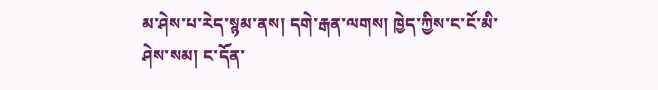མ་ཤེས་པ་རེད་སྙམ་ནས། དགེ་རྒན་ལགས། ཁྱེད་ཀྱིས་ང་ངོ་མི་ཤེས་སམ། ང་དོན་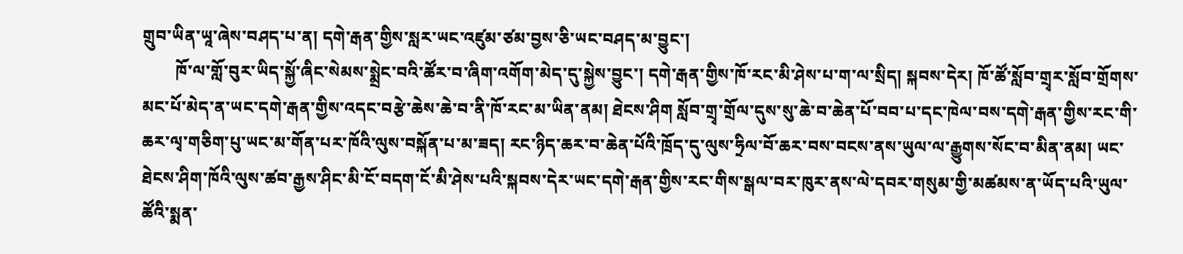གྲུབ་ཡིན་ཡཱ་ཞེས་བཤད་པ་ན། དགེ་རྒན་གྱིས་སླར་ཡང་འཛུམ་ཙམ་བྱས་ཅི་ཡང་བཤད་མ་བྱུང་།
        ཁོ་ལ་གློ་བུར་ཡིད་སྐྱོ་ཞིང་སེམས་སྨྲེང་བའི་ཚོར་བ་ཞིག་འགོག་མེད་དུ་སྐྱེས་བྱུང་། དགེ་རྒན་གྱིས་ཁོ་རང་མི་ཤེས་པ་ག་ལ་སྲིད། སྐབས་དེར། ཁོ་ཚོ་སློབ་གྲྭར་སློབ་གྲོགས་མང་པོ་མེད་ན་ཡང་དགེ་རྒན་གྱིས་འདང་བརྩེ་ཆེས་ཆེ་བ་ནི་ཁོ་རང་མ་ཡིན་ནམ། ཐེངས་ཤིག སློབ་གྲྭ་གྲོལ་དུས་སུ་ཆེ་བ་ཆེན་པོ་བབ་པ་དང་ཁེལ་བས་དགེ་རྒན་གྱིས་རང་གི་ཆར་ལྭ་གཅིག་པུ་ཡང་མ་གོན་པར་ཁོའི་ལུས་བསྐོན་པ་མ་ཟད། རང་ཉིད་ཆར་བ་ཆེན་པོའི་ཁྲོད་དུ་ལུས་ཧྲིལ་བོ་ཆར་བས་བངས་ནས་ཡུལ་ལ་རྒྱུགས་སོང་བ་མིན་ནམ། ཡང་ཐེངས་ཤིག་ཁོའི་ལུས་ཚབ་རྒྱས་ཤིང་མི་ངོ་བདག་ངོ་མི་ཤེས་པའི་སྐབས་དེར་ཡང་དགེ་རྒན་གྱིས་རང་གིས་སྒལ་བར་ཁུར་ནས་ལེ་དབར་གསུམ་གྱི་མཚམས་ན་ཡོད་པའི་ཡུལ་ཚོའི་སྨན་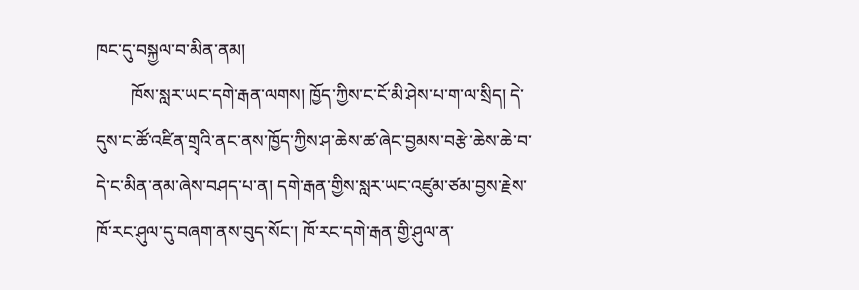ཁང་དུ་བསྐྱལ་བ་མིན་ནམ།
        ཁོས་སླར་ཡང་དགེ་རྒན་ལགས། ཁྱོད་ཀྱིས་ང་ངོ་མི་ཤེས་པ་ག་ལ་སྲིད། དེ་དུས་ང་ཚོ་འཛིན་གྲྭའི་ནང་ནས་ཁྱོད་ཀྱིས་ཤ་ཆེས་ཚ་ཞེང་བྱམས་བརྩེ་ཆེས་ཆེ་བ་དེ་ང་མིན་ནམ་ཞེས་བཤད་པ་ན། དགེ་རྒན་གྱིས་སླར་ཡང་འཛུམ་ཙམ་བྱས་རྗེས་ཁོ་རང་ཤུལ་དུ་བཞག་ནས་བུད་སོང་། ཁོ་རང་དགེ་རྒན་གྱི་ཤུལ་ན་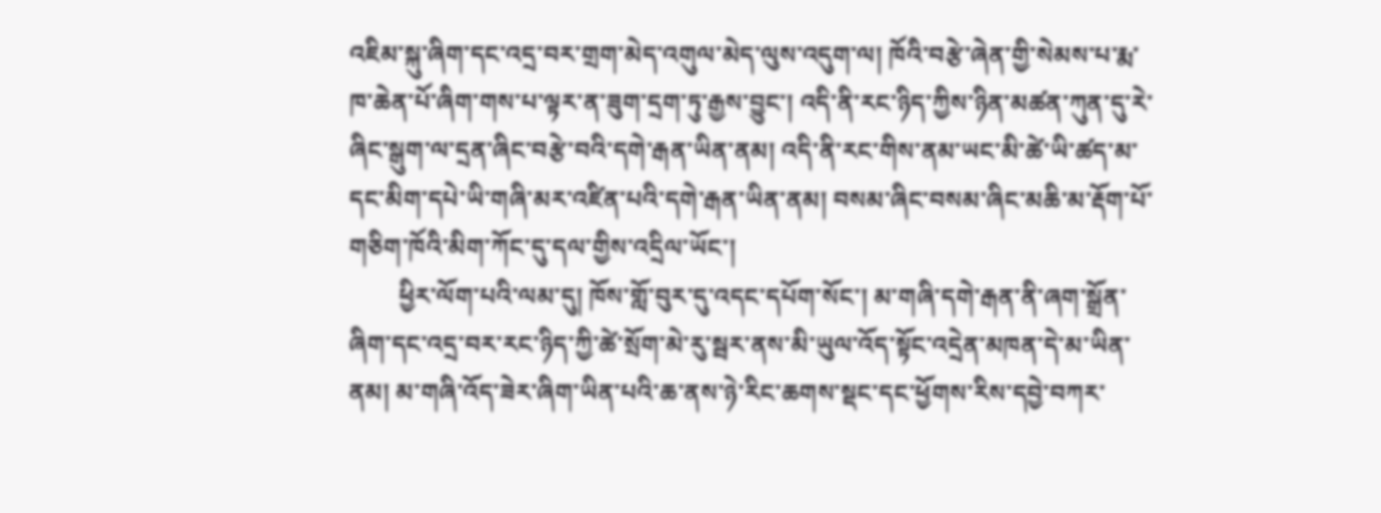འཇིམ་སྐུ་ཞིག་དང་འདྲ་བར་གྲག་མེད་འགུལ་མེད་ལུས་འདུག་ལ། ཁོའི་བརྩེ་ཞེན་གྱི་སེམས་པ་རྨ་ཁ་ཆེན་པོ་ཞིག་གས་པ་ལྟར་ན་ཟུག་དྲག་ཏུ་རྒྱས་བྱུང་། འདི་ནི་རང་ཉིད་ཀྱིས་ཉིན་མཚན་ཀུན་དུ་རེ་ཞིང་སྒུག་ལ་དྲན་ཞིང་བརྩེ་བའི་དགེ་རྒན་ཡིན་ནམ། འདི་ནི་རང་གིས་ནམ་ཡང་མི་ཚེ་ཡི་ཚད་མ་དང་མིག་དཔེ་ཡི་གཞི་མར་འཛིན་པའི་དགེ་རྒན་ཡིན་ནམ། བསམ་ཞིང་བསམ་ཞིང་མཆི་མ་རྡོག་པོ་གཅིག་ཁོའི་མིག་ཀོང་དུ་དལ་གྱིས་འདྲིལ་ཡོང་།
        ཕྱིར་ལོག་པའི་ལམ་དུ། ཁོས་གློ་བུར་དུ་འདང་དཔོག་སོང་། མ་གཞི་དགེ་རྒན་ནི་ཞག་སྒྲོན་ཞིག་དང་འདྲ་བར་རང་ཉིད་ཀྱི་ཚེ་སྲོག་མེ་རུ་སྦར་ནས་མི་ཡུལ་འོད་སྟོང་འདྲེན་མཁན་དེ་མ་ཡིན་ནམ། མ་གཞི་འོད་ཟེར་ཞིག་ཡིན་པའི་ཆ་ནས་ཉེ་རིང་ཆགས་སྡང་དང་ཕྱོགས་རིས་དབྱེ་བཀར་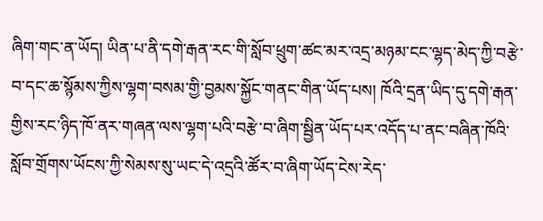ཞིག་གང་ན་ཡོད། ཡིན་པ་ནི་དགེ་རྒན་རང་གི་སློབ་ཕྲུག་ཚང་མར་འདྲ་མཉམ་ངང་ལྷད་མེད་ཀྱི་བརྩེ་བ་དང་ཆ་སྙོམས་ཀྱིས་ལྷག་བསམ་གྱི་བྱམས་སྐྱོང་གནང་གིན་ཡོད་པས། ཁོའི་དྲན་ཡིད་དུ་དགེ་རྒན་གྱིས་རང་ཉིད་ཁོ་ནར་གཞན་ལས་ལྷག་པའི་བརྩེ་བ་ཞིག་སྦྱིན་ཡོད་པར་འདོད་པ་ནང་བཞིན་ཁོའི་སློབ་གྲོགས་ཡོངས་ཀྱི་སེམས་སུ་ཡང་དེ་འདྲའི་ཚོར་བ་ཞིག་ཡོད་ངེས་རེད་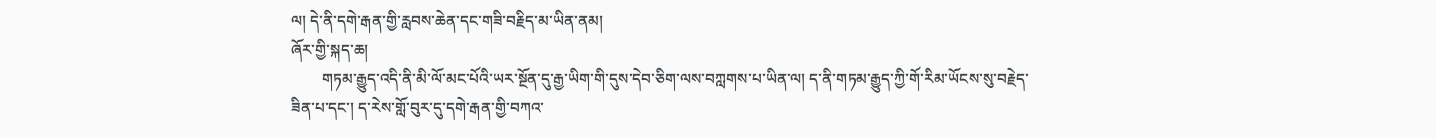ལ། དེ་ནི་དགེ་རྒན་གྱི་རླབས་ཆེན་དང་གཟི་བརྗིད་མ་ཡིན་ནམ།
ཞོར་གྱི་སྐད་ཆ།
        གཏམ་རྒྱུད་འདི་ནི་མི་ལོ་མང་པོའི་ཡར་སྔོན་དུ་རྒྱ་ཡིག་གི་དུས་དེབ་ཅིག་ལས་བཀླགས་པ་ཡིན་ལ། ད་ནི་གཏམ་རྒྱུད་ཀྱི་གོ་རིམ་ཡོངས་སུ་བརྗེད་ཟིན་པ་དང་། ད་རེས་གློ་བུར་དུ་དགེ་རྒན་གྱི་བཀའ་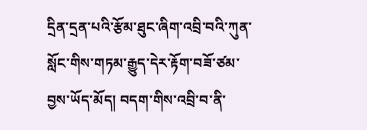དྲིན་དྲན་པའི་རྩོམ་ཐུང་ཞིག་འབྲི་བའི་ཀུན་སློང་གིས་གཏམ་རྒྱུད་དེར་རྟོག་བཟོ་ཙམ་བྱས་ཡོད་མོད། བདག་གིས་འབྲི་བ་ནི་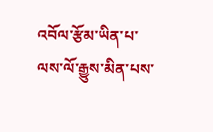འབོལ་རྩོམ་ཡིན་པ་ལས་ལོ་རྒྱུས་མིན་པས་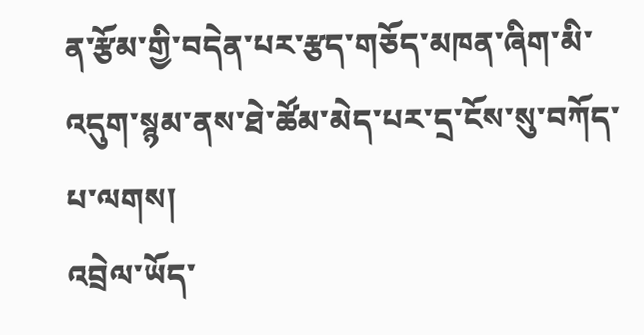ན་རྩོམ་གྱི་བདེན་པར་རྩད་གཅོད་མཁན་ཞིག་མི་འདུག་སྙམ་ནས་ཐེ་ཚོམ་མེད་པར་དྲ་ངོས་སུ་བཀོད་པ་ལགས།
འབྲེལ་ཡོད་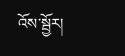འོས་སྦྱོར།